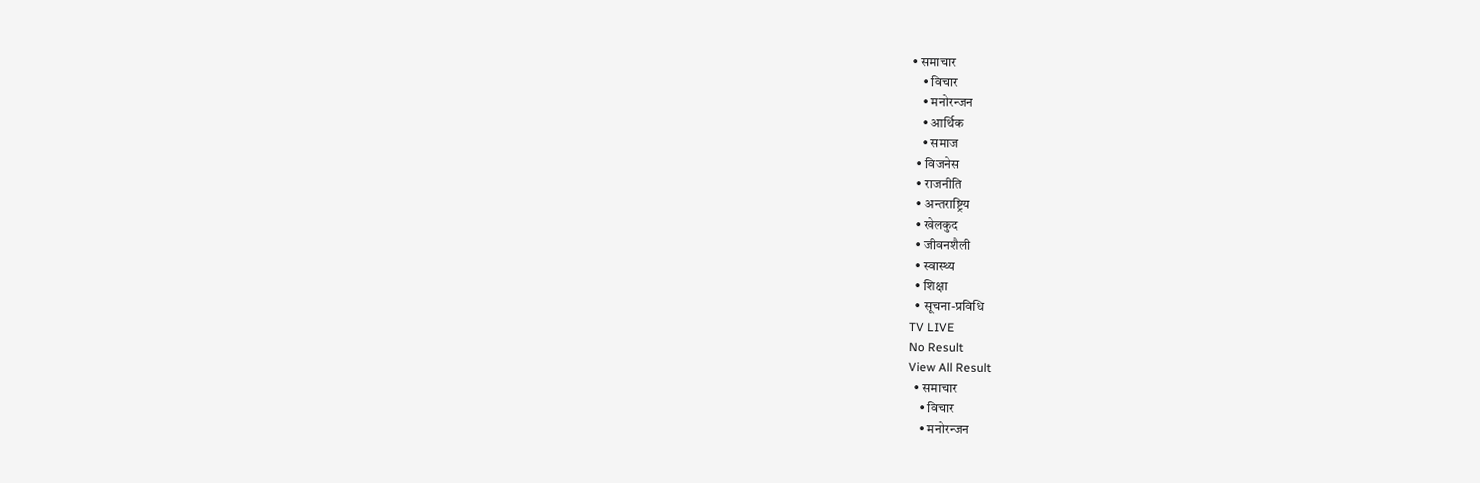• समाचार
    • विचार
    • मनोरन्जन
    • आर्थिक
    • समाज
  • विजनेस
  • राजनीति
  • अन्तराष्ट्रिय
  • खेलकुद
  • जीवनशैली
  • स्वास्थ्य
  • शिक्षा
  • सूचना-प्रविधि
TV LIVE
No Result
View All Result
  • समाचार
    • विचार
    • मनोरन्जन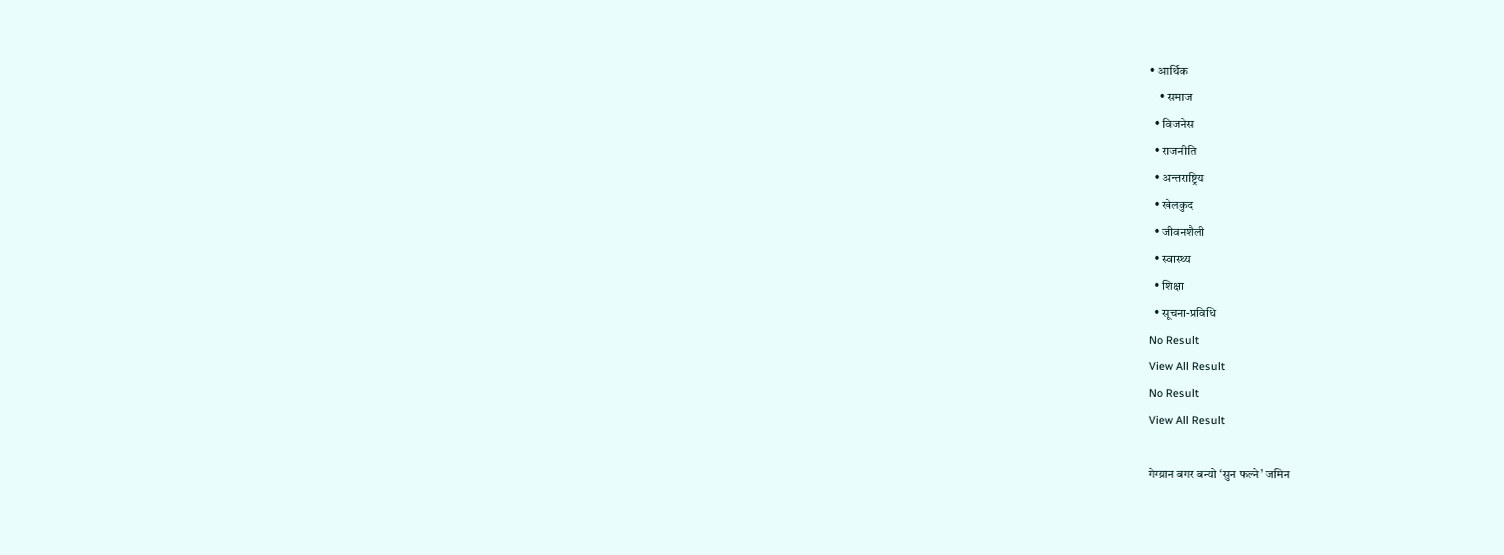• आर्थिक
    • समाज
  • विजनेस
  • राजनीति
  • अन्तराष्ट्रिय
  • खेलकुद
  • जीवनशैली
  • स्वास्थ्य
  • शिक्षा
  • सूचना-प्रविधि
No Result
View All Result
No Result
View All Result

गेग्य्रान बगर बन्यो ‘सुन फल्ने’ जमिन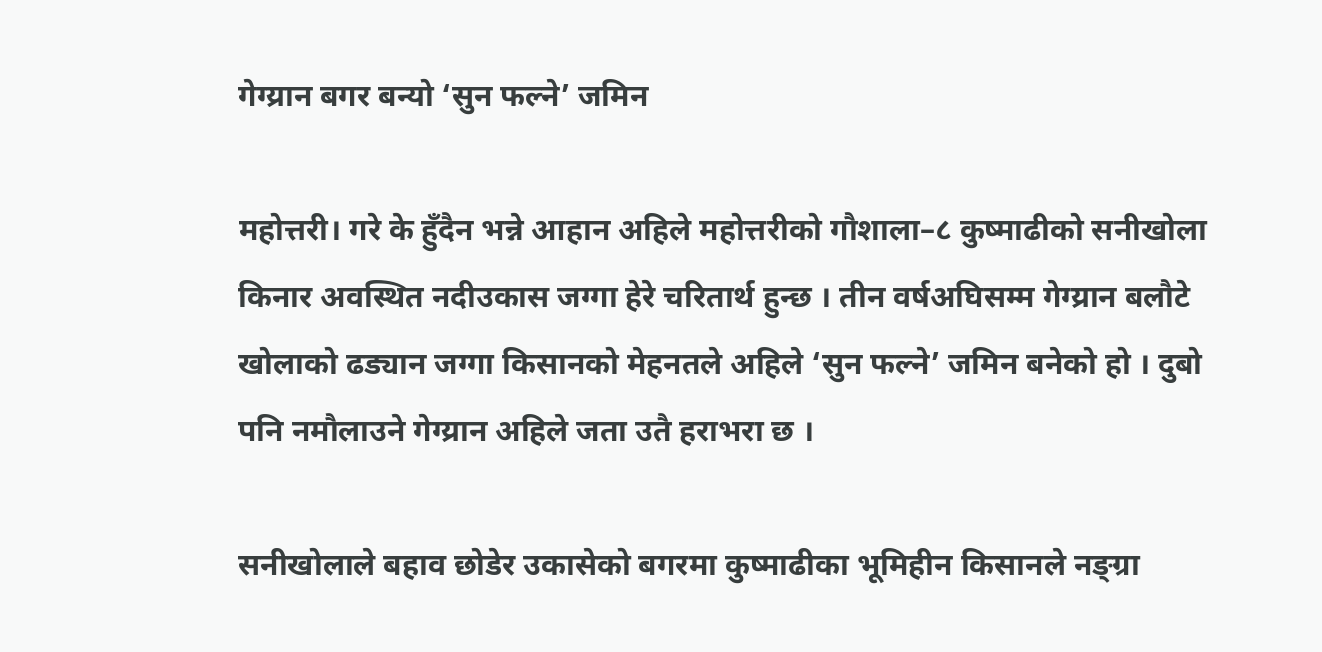गेग्य्रान बगर बन्यो ‘सुन फल्ने’ जमिन

महोत्तरी। गरे के हुँदैन भन्ने आहान अहिले महोत्तरीको गौशाला–८ कुष्माढीको सनीखोला किनार अवस्थित नदीउकास जग्गा हेरे चरितार्थ हुन्छ । तीन वर्षअघिसम्म गेग्य्रान बलौटे खोलाको ढड्यान जग्गा किसानको मेहनतले अहिले ‘सुन फल्ने’ जमिन बनेको हो । दुबो पनि नमौलाउने गेग्य्रान अहिले जता उतै हराभरा छ ।

सनीखोलाले बहाव छोडेर उकासेको बगरमा कुष्माढीका भूमिहीन किसानले नङ्ग्रा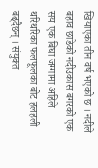खियाएका तीन वर्ष भएको छ । नदीले बहाव छाडेको नदीउकास बगरको एक सय एक बिघा जग्गामा अहिले थरिथरिका फलफूलका बोट हलहली बढ्दैछन् । संयुक्त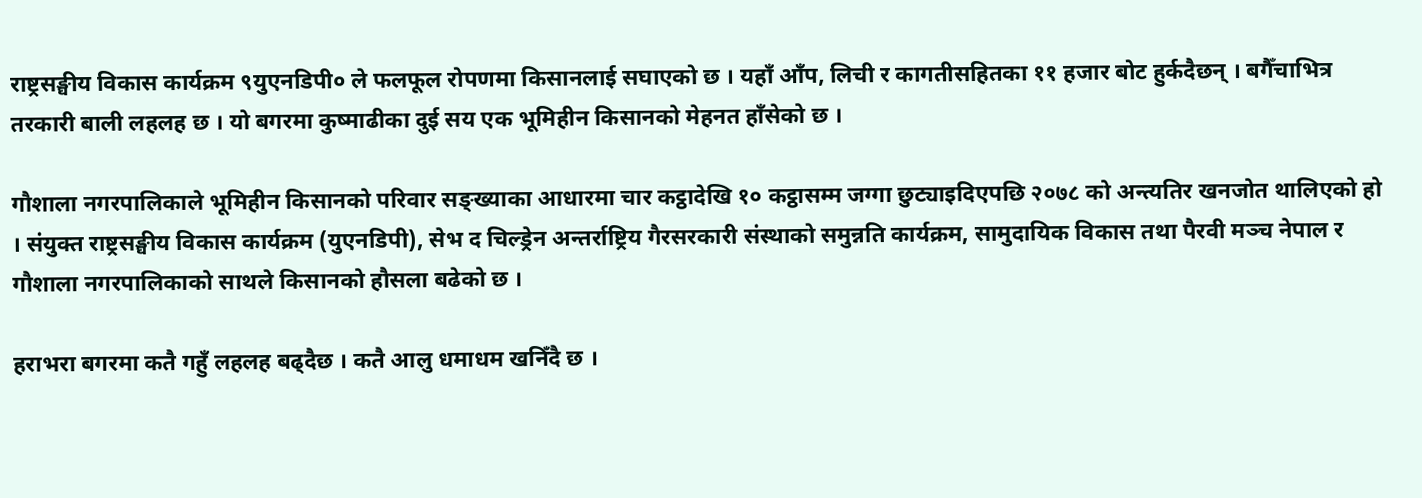राष्ट्रसङ्घीय विकास कार्यक्रम ९युएनडिपी० ले फलफूल रोपणमा किसानलाई सघाएको छ । यहाँ आँप, लिची र कागतीसहितका ११ हजार बोट हुर्कदैछन् । बगैँचाभित्र तरकारी बाली लहलह छ । यो बगरमा कुष्माढीका दुई सय एक भूमिहीन किसानको मेहनत हाँसेको छ ।

गौशाला नगरपालिकाले भूमिहीन किसानको परिवार सङ्ख्याका आधारमा चार कट्ठादेखि १० कट्ठासम्म जग्गा छुट्याइदिएपछि २०७८ को अन्त्यतिर खनजोत थालिएको हो । संयुक्त राष्ट्रसङ्घीय विकास कार्यक्रम (युएनडिपी), सेभ द चिल्ड्रेन अन्तर्राष्ट्रिय गैरसरकारी संस्थाको समुन्नति कार्यक्रम, सामुदायिक विकास तथा पैरवी मञ्च नेपाल र गौशाला नगरपालिकाको साथले किसानको हौसला बढेको छ ।

हराभरा बगरमा कतै गहुँ लहलह बढ्दैछ । कतै आलु धमाधम खनिँदै छ ।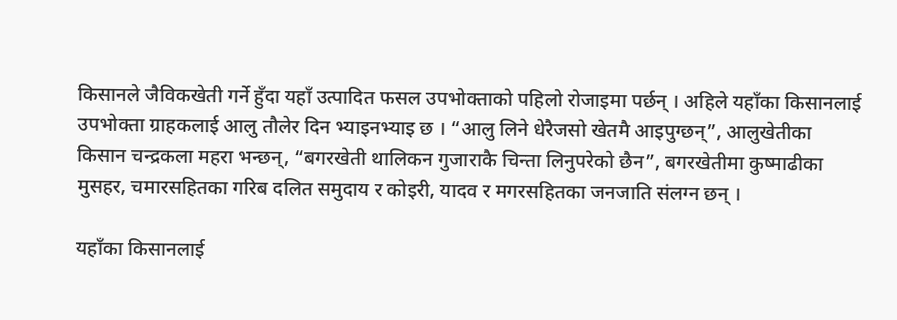किसानले जैविकखेती गर्ने हुँदा यहाँ उत्पादित फसल उपभोक्ताको पहिलो रोजाइमा पर्छन् । अहिले यहाँका किसानलाई उपभोक्ता ग्राहकलाई आलु तौलेर दिन भ्याइनभ्याइ छ । “आलु लिने धेरैजसो खेतमै आइपुग्छन्”, आलुखेतीका किसान चन्द्रकला महरा भन्छन्, “बगरखेती थालिकन गुजाराकै चिन्ता लिनुपरेको छैन”, बगरखेतीमा कुष्माढीका मुसहर, चमारसहितका गरिब दलित समुदाय र कोइरी, यादव र मगरसहितका जनजाति संलग्न छन् ।

यहाँका किसानलाई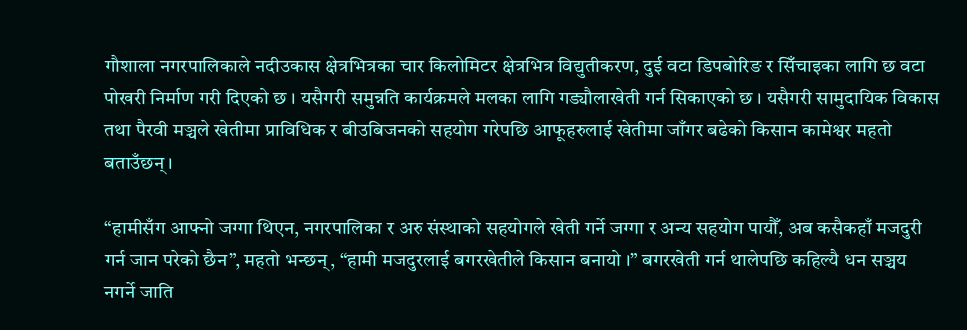गौशाला नगरपालिकाले नदीउकास क्षेत्रभित्रका चार किलोमिटर क्षेत्रभित्र विद्युतीकरण, दुई वटा डिपबोरिङ र सिँचाइका लागि छ वटा पोखरी निर्माण गरी दिएको छ । यसैगरी समुन्नति कार्यक्रमले मलका लागि गड्यौलाखेती गर्न सिकाएको छ । यसैगरी सामुदायिक विकास तथा पैरवी मञ्चले खेतीमा प्राविधिक र बीउबिजनको सहयोग गरेपछि आफूहरुलाई खेतीमा जाँगर बढेको किसान कामेश्वर महतो बताउँछन्।

“हामीसँग आफ्नो जग्गा थिएन, नगरपालिका र अरु संस्थाको सहयोगले खेती गर्ने जग्गा र अन्य सहयोग पायौँ, अब कसैकहाँ मजदुरी गर्न जान परेको छैन”, महतो भन्छन्, “हामी मजदुरलाई बगरखेतीले किसान बनायो ।” बगरखेती गर्न थालेपछि कहिल्यै धन सञ्चय नगर्ने जाति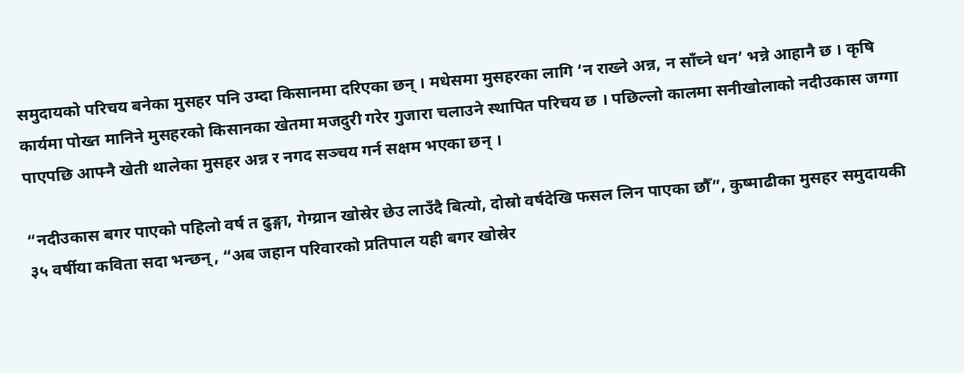समुदायको परिचय बनेका मुसहर पनि उम्दा किसानमा दरिएका छन् । मधेसमा मुसहरका लागि ‘न राख्ने अन्न, न साँच्ने धन’ भन्ने आहानै छ । कृषि कार्यमा पोख्त मानिने मुसहरको किसानका खेतमा मजदुरी गरेर गुजारा चलाउने स्थापित परिचय छ । पछिल्लो कालमा सनीखोलाको नदीउकास जग्गा पाएपछि आफ्नै खेती थालेका मुसहर अन्न र नगद सञ्चय गर्न सक्षम भएका छन् ।

“नदीउकास बगर पाएको पहिलो वर्ष त ढुङ्गा, गेग्य्रान खोस्रेर छेउ लाउँदै बित्यो, दोस्रो वर्षदेखि फसल लिन पाएका छौँ”, कुष्माढीका मुसहर समुदायकी ३५ वर्षीया कविता सदा भन्छन्, “अब जहान परिवारको प्रतिपाल यही बगर खोस्रेर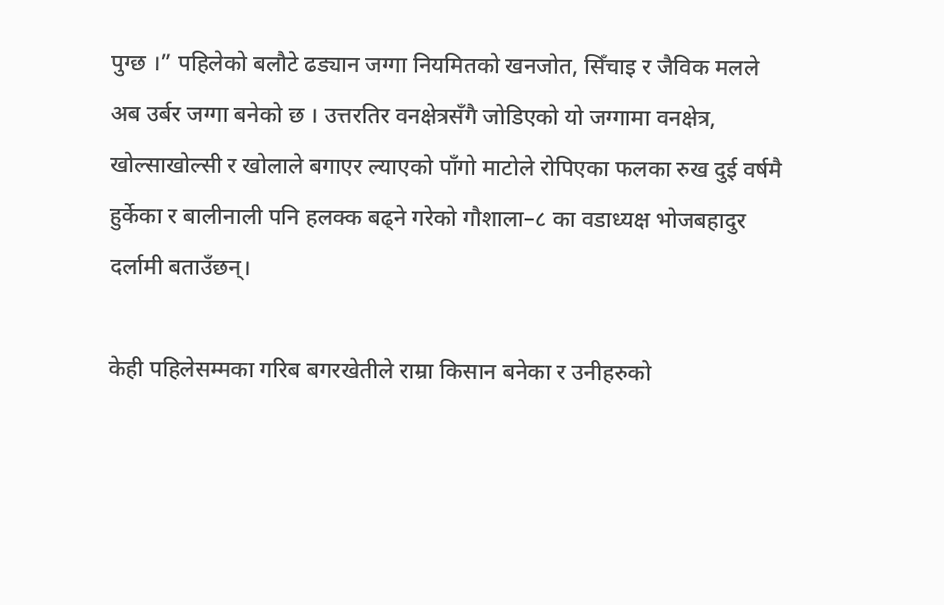पुग्छ ।” पहिलेको बलौटे ढड्यान जग्गा नियमितको खनजोत, सिँचाइ र जैविक मलले अब उर्बर जग्गा बनेको छ । उत्तरतिर वनक्षेत्रसँगै जोडिएको यो जग्गामा वनक्षेत्र, खोल्साखोल्सी र खोलाले बगाएर ल्याएको पाँगो माटोले रोपिएका फलका रुख दुई वर्षमै हुर्केका र बालीनाली पनि हलक्क बढ्ने गरेको गौशाला–८ का वडाध्यक्ष भोजबहादुर दर्लामी बताउँछन्।

केही पहिलेसम्मका गरिब बगरखेतीले राम्रा किसान बनेका र उनीहरुको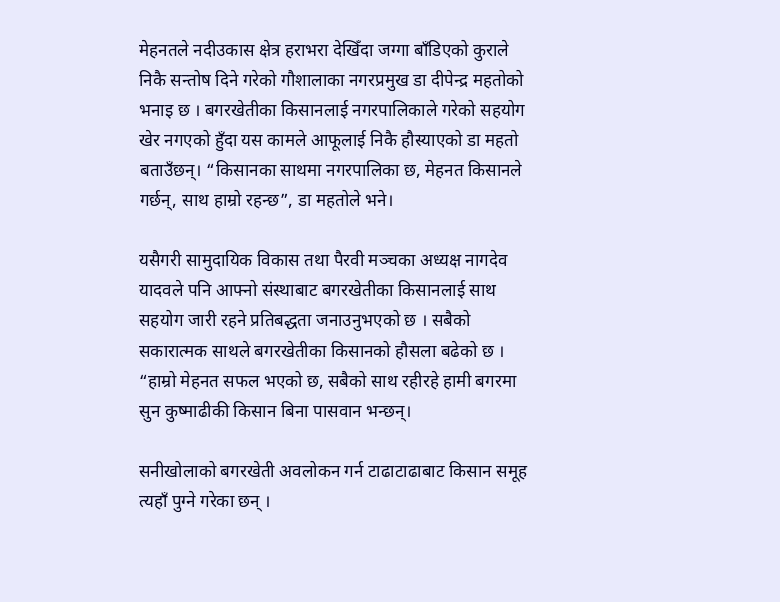मेहनतले नदीउकास क्षेत्र हराभरा देखिँदा जग्गा बाँडिएको कुराले निकै सन्तोष दिने गरेको गौशालाका नगरप्रमुख डा दीपेन्द्र महतोको भनाइ छ । बगरखेतीका किसानलाई नगरपालिकाले गरेको सहयोग खेर नगएको हुँदा यस कामले आफूलाई निकै हौस्याएको डा महतो बताउँछन्। “किसानका साथमा नगरपालिका छ, मेहनत किसानले गर्छन्, साथ हाम्रो रहन्छ”, डा महतोले भने।

यसैगरी सामुदायिक विकास तथा पैरवी मञ्चका अध्यक्ष नागदेव यादवले पनि आफ्नो संस्थाबाट बगरखेतीका किसानलाई साथ सहयोग जारी रहने प्रतिबद्धता जनाउनुभएको छ । सबैको सकारात्मक साथले बगरखेतीका किसानको हौसला बढेको छ । “हाम्रो मेहनत सफल भएको छ, सबैको साथ रहीरहे हामी बगरमा सुन कुष्माढीकी किसान बिना पासवान भन्छन्।

सनीखोलाको बगरखेती अवलोकन गर्न टाढाटाढाबाट किसान समूह त्यहाँ पुग्ने गरेका छन् ।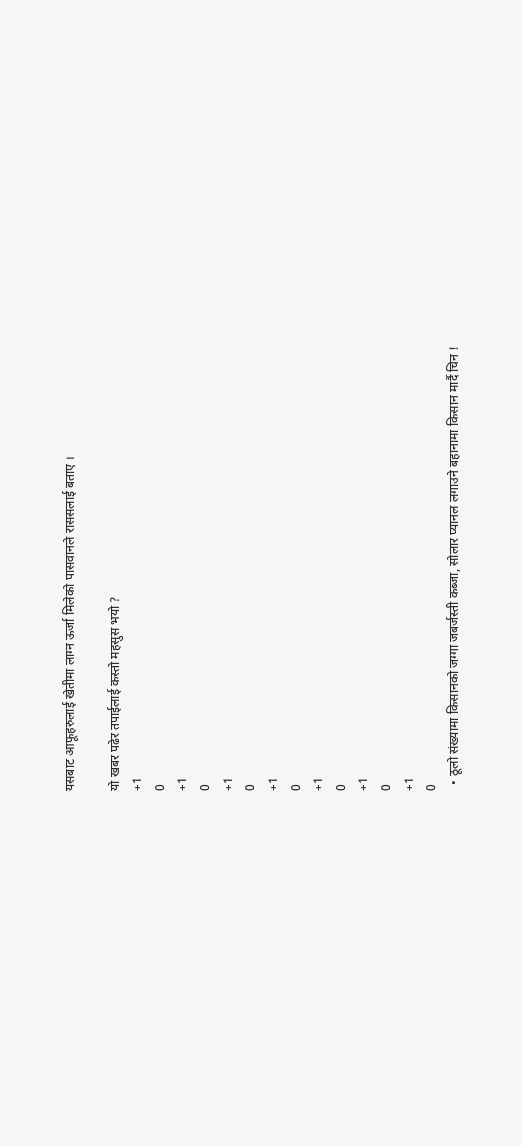यसबाट आफूहरुलाई खेतीमा लाग्न ऊर्जा मिलेको पासवानले राससलाई बताए ।

यो खबर पढेर तपाईलाई कस्तो महसुस भयो ?
+1
0
+1
0
+1
0
+1
0
+1
0
+1
0
+1
0
  • ठूलो संख्यामा किसानको जग्गा जबर्जस्ती कब्जा, सोलार प्यानल लगाउने बहानामा किसान मार्दै चिन !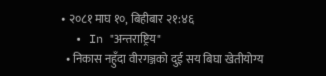• २०८१ माघ १०, बिहीबार २१:४६
  • In "अन्तराष्ट्रिय"
  • निकास नहुँदा वीरगञ्जको दुई सय बिघा खेतीयोग्य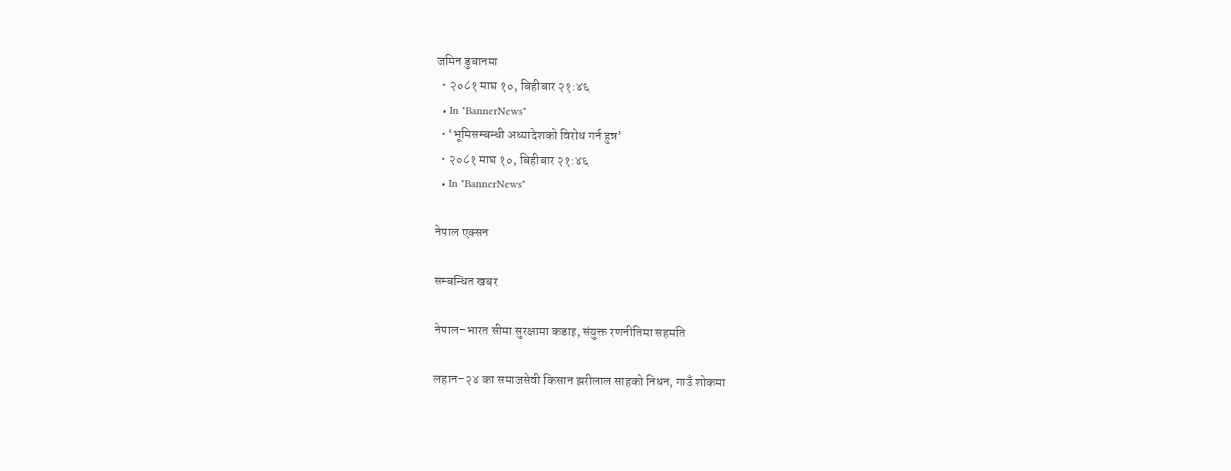जमिन डुबानमा
  • २०८१ माघ १०, बिहीबार २१:४६
  • In "BannerNews"
  • ‘भूमिसम्बन्धी अध्यादेशको विरोध गर्न हुन्न’
  • २०८१ माघ १०, बिहीबार २१:४६
  • In "BannerNews"

नेपाल एक्सन

सम्बन्धित खबर

नेपाल–भारत सीमा सुरक्षामा कडाइ, संयुक्त रणनीतिमा सहमति

लहान–२४ का समाजसेवी किसान झरीलाल साहको निधन, गाउँ शोकमा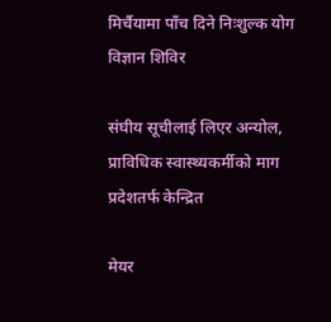मिर्चैयामा पाँच दिने निःशुल्क योग विज्ञान शिविर

संघीय सूचीलाई लिएर अन्योल, प्राविधिक स्वास्थ्यकर्मीको माग प्रदेशतर्फ केन्द्रित

मेयर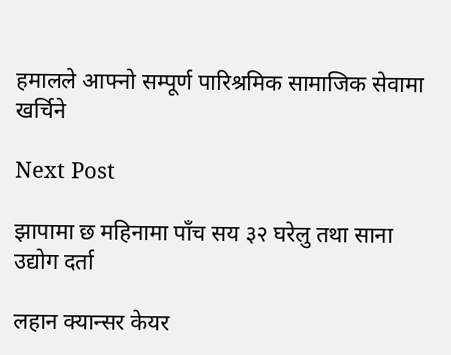हमालले आफ्नो सम्पूर्ण पारिश्रमिक सामाजिक सेवामा खर्चिने

Next Post

झापामा छ महिनामा पाँच सय ३२ घरेलु तथा साना उद्योग दर्ता

लहान क्यान्सर केयर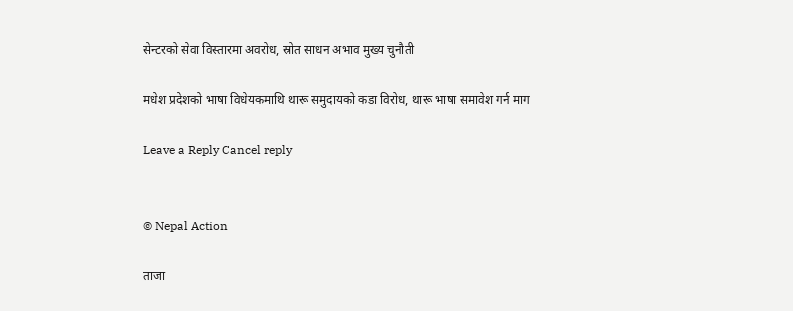सेन्टरको सेवा विस्तारमा अवरोध, स्रोत साधन अभाव मुख्य चुनौती

मधेश प्रदेशको भाषा विधेयकमाथि थारू समुदायको कडा विरोध, थारू भाषा समावेश गर्न माग

Leave a Reply Cancel reply


© Nepal Action

ताजा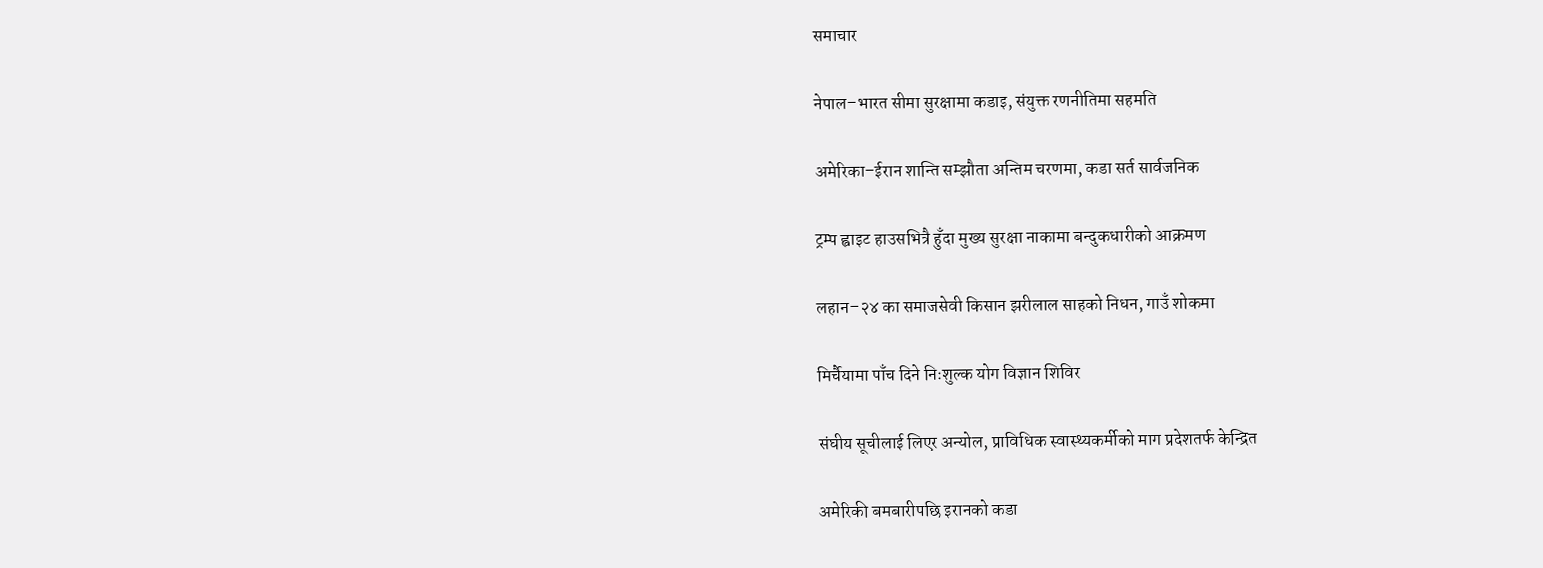समाचार

नेपाल–भारत सीमा सुरक्षामा कडाइ, संयुक्त रणनीतिमा सहमति

अमेरिका–ईरान शान्ति सम्झौता अन्तिम चरणमा, कडा सर्त सार्वजनिक

ट्रम्प ह्वाइट हाउसभित्रै हुँदा मुख्य सुरक्षा नाकामा बन्दुकधारीको आक्रमण

लहान–२४ का समाजसेवी किसान झरीलाल साहको निधन, गाउँ शोकमा

मिर्चैयामा पाँच दिने निःशुल्क योग विज्ञान शिविर

संघीय सूचीलाई लिएर अन्योल, प्राविधिक स्वास्थ्यकर्मीको माग प्रदेशतर्फ केन्द्रित

अमेरिकी बमबारीपछि इरानको कडा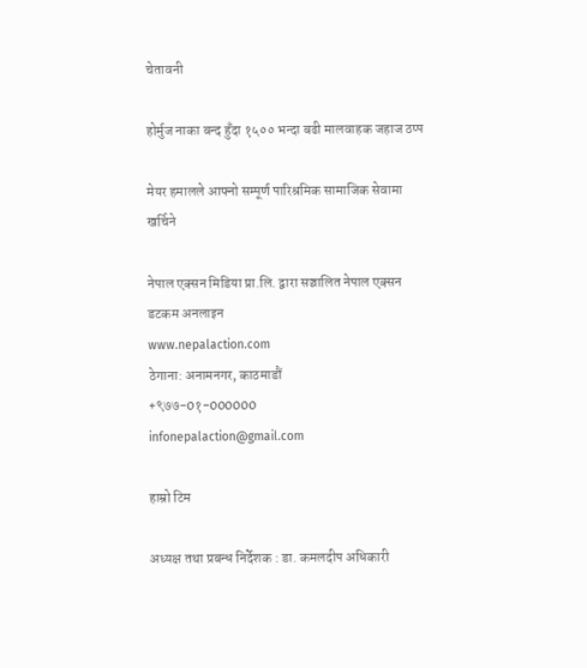चेतावनी

होर्मुज नाका बन्द हुँदा १५०० भन्दा बढी मालवाहक जहाज ठप्प

मेयर हमालले आफ्नो सम्पूर्ण पारिश्रमिक सामाजिक सेवामा खर्चिने

नेपाल एक्सन मिडिया प्रा.लि. द्वारा सञ्चालित नेपाल एक्सन डटकम अनलाइन
www.nepalaction.com
ठेगाना: अनामनगर, काठमाडौं
+९७७-0१-000000
infonepalaction@gmail.com

हाम्रो टिम

अध्यक्ष तथा प्रबन्ध निर्देशक : डा. कमलदीप अधिकारी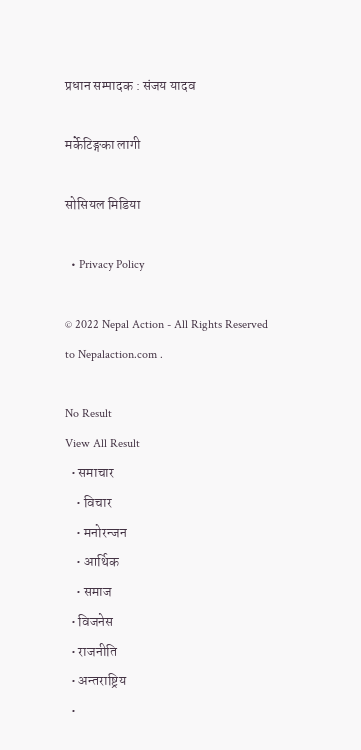प्रधान सम्पादक : संजय यादव

मर्केटिङ्गका लागी

सोसियल मिडिया

  • Privacy Policy

© 2022 Nepal Action - All Rights Reserved to Nepalaction.com .

No Result
View All Result
  • समाचार
    • विचार
    • मनोरन्जन
    • आर्थिक
    • समाज
  • विजनेस
  • राजनीति
  • अन्तराष्ट्रिय
  •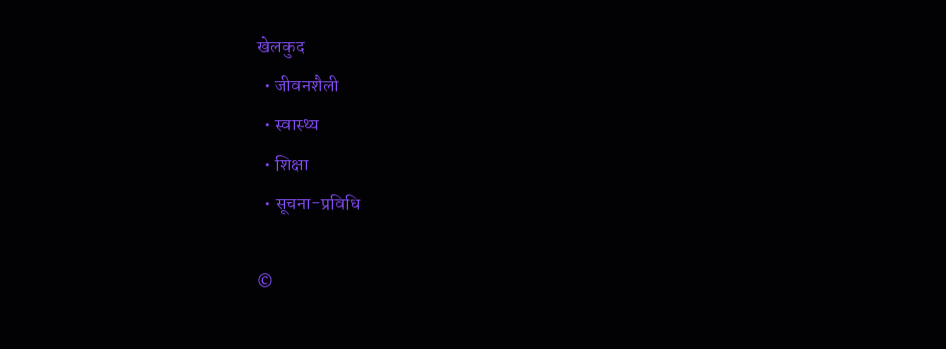खेलकुद
  • जीवनशैली
  • स्वास्थ्य
  • शिक्षा
  • सूचना-प्रविधि

©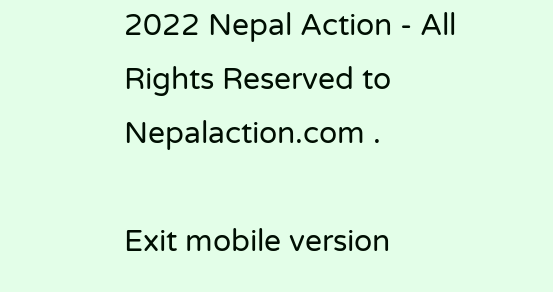2022 Nepal Action - All Rights Reserved to Nepalaction.com .

Exit mobile version